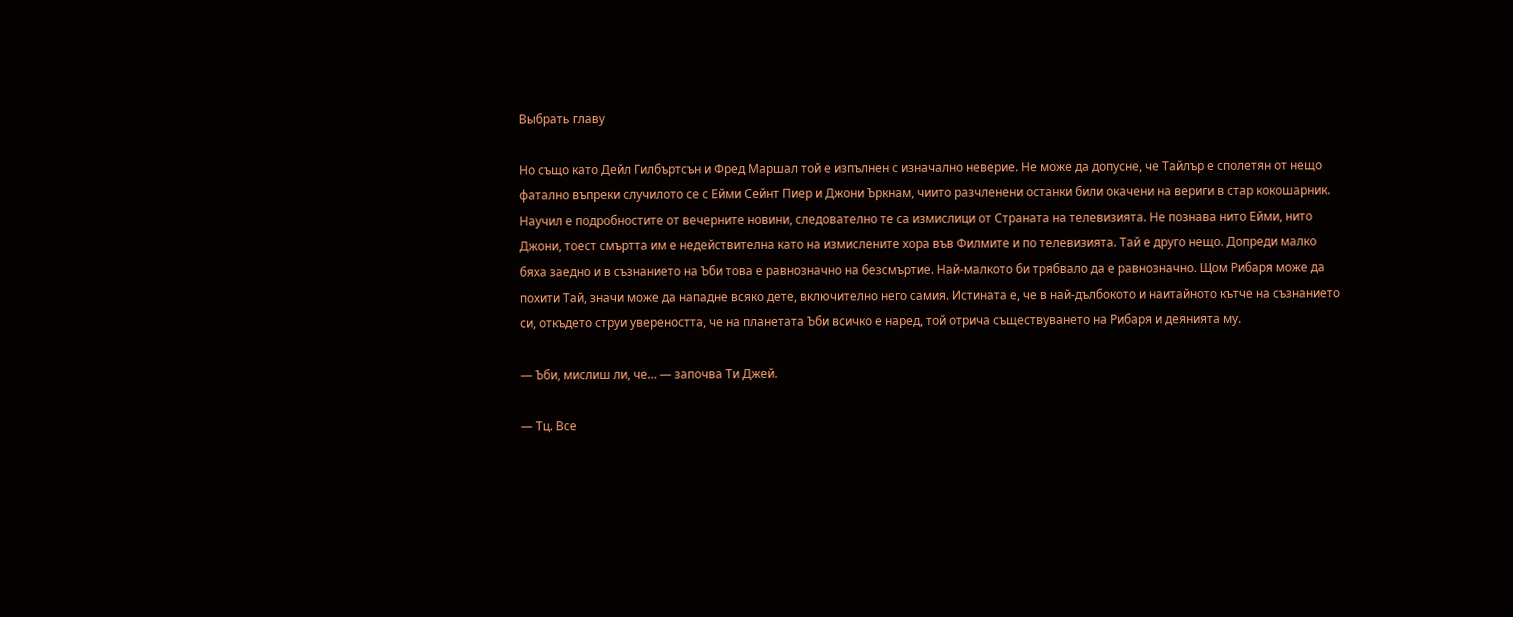Выбрать главу

Но също като Дейл Гилбъртсън и Фред Маршал той е изпълнен с изначално неверие. Не може да допусне, че Тайлър е сполетян от нещо фатално въпреки случилото се с Ейми Сейнт Пиер и Джони Ъркнам, чиито разчленени останки били окачени на вериги в стар кокошарник. Научил е подробностите от вечерните новини, следователно те са измислици от Страната на телевизията. Не познава нито Ейми, нито Джони, тоест смъртта им е недействителна като на измислените хора във Филмите и по телевизията. Тай е друго нещо. Допреди малко бяха заедно и в съзнанието на Ъби това е равнозначно на безсмъртие. Най-малкото би трябвало да е равнозначно. Щом Рибаря може да похити Тай, значи може да нападне всяко дете, включително него самия. Истината е, че в най-дълбокото и наитайното кътче на съзнанието си, откъдето струи увереността, че на планетата Ъби всичко е наред, той отрича съществуването на Рибаря и деянията му.

— Ъби, мислиш ли, че… — започва Ти Джей.

— Тц. Все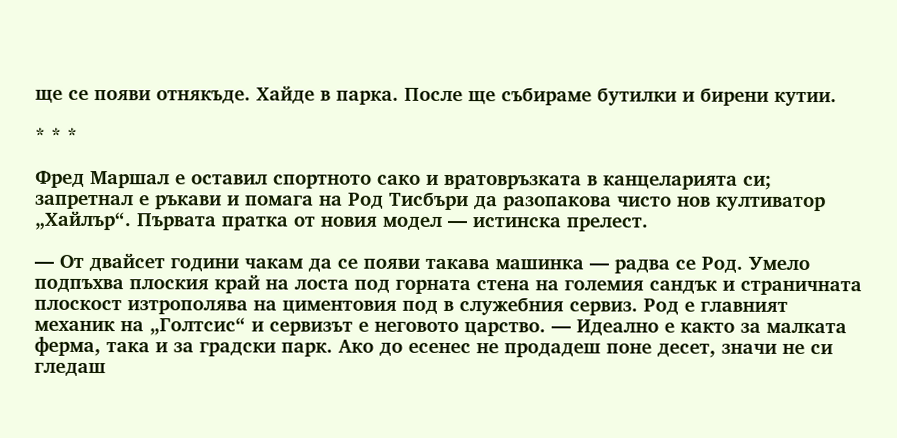ще се появи отнякъде. Хайде в парка. После ще събираме бутилки и бирени кутии.

* * *

Фред Маршал е оставил спортното сако и вратовръзката в канцеларията си; запретнал е ръкави и помага на Род Тисбъри да разопакова чисто нов култиватор „Хайлър“. Първата пратка от новия модел — истинска прелест.

— От двайсет години чакам да се появи такава машинка — радва се Род. Умело подпъхва плоския край на лоста под горната стена на големия сандък и страничната плоскост изтрополява на циментовия под в служебния сервиз. Род е главният механик на „Голтсис“ и сервизът е неговото царство. — Идеално е както за малката ферма, така и за градски парк. Ако до есенес не продадеш поне десет, значи не си гледаш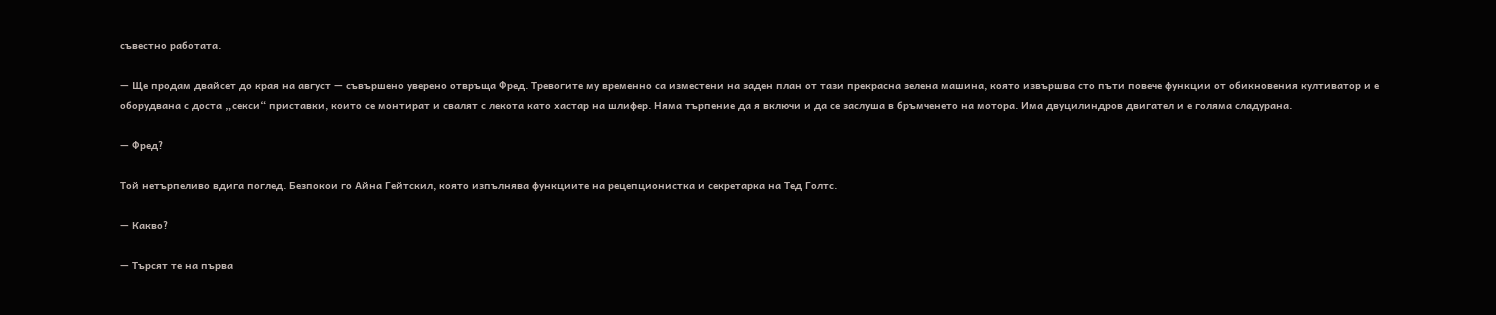съвестно работата.

— Ще продам двайсет до края на август — съвършено уверено отвръща Фред. Тревогите му временно са изместени на заден план от тази прекрасна зелена машина, която извършва сто пъти повече функции от обикновения култиватор и е оборудвана с доста „секси“ приставки, които се монтират и свалят с лекота като хастар на шлифер. Няма търпение да я включи и да се заслуша в бръмченето на мотора. Има двуцилиндров двигател и е голяма сладурана.

— Фред?

Той нетърпеливо вдига поглед. Безпокои го Айна Гейтскил, която изпълнява функциите на рецепционистка и секретарка на Тед Голтс.

— Какво?

— Търсят те на първа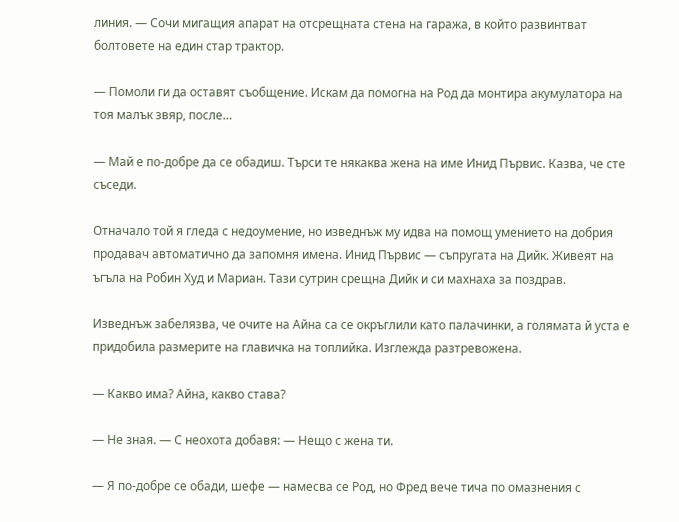линия. — Сочи мигащия апарат на отсрещната стена на гаража, в който развинтват болтовете на един стар трактор.

— Помоли ги да оставят съобщение. Искам да помогна на Род да монтира акумулатора на тоя малък звяр, после…

— Май е по-добре да се обадиш. Търси те някаква жена на име Инид Първис. Казва, че сте съседи.

Отначало той я гледа с недоумение, но изведнъж му идва на помощ умението на добрия продавач автоматично да запомня имена. Инид Първис — съпругата на Дийк. Живеят на ъгъла на Робин Худ и Мариан. Тази сутрин срещна Дийк и си махнаха за поздрав.

Изведнъж забелязва, че очите на Айна са се окръглили като палачинки, а голямата й уста е придобила размерите на главичка на топлийка. Изглежда разтревожена.

— Какво има? Айна, какво става?

— Не зная. — С неохота добавя: — Нещо с жена ти.

— Я по-добре се обади, шефе — намесва се Род, но Фред вече тича по омазнения с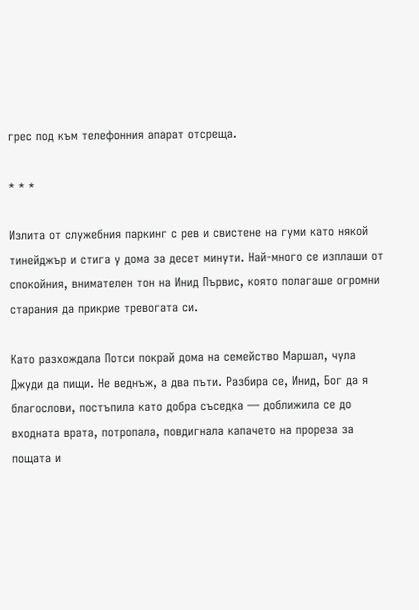грес под към телефонния апарат отсреща.

* * *

Излита от служебния паркинг с рев и свистене на гуми като някой тинейджър и стига у дома за десет минути. Най-много се изплаши от спокойния, внимателен тон на Инид Първис, която полагаше огромни старания да прикрие тревогата си.

Като разхождала Потси покрай дома на семейство Маршал, чула Джуди да пищи. Не веднъж, а два пъти. Разбира се, Инид, Бог да я благослови, постъпила като добра съседка — доближила се до входната врата, потропала, повдигнала капачето на прореза за пощата и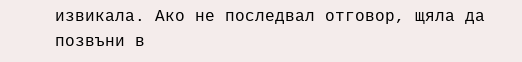извикала. Ако не последвал отговор, щяла да позвъни в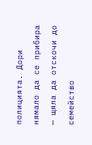полицията. Дори нямало да се прибира — щяла да отскочи до семейство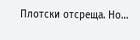Плотски отсреща. Но…